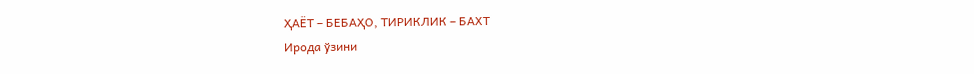ҲАЁТ – БЕБАҲО, ТИРИКЛИК – БАХТ
Ирода ўзини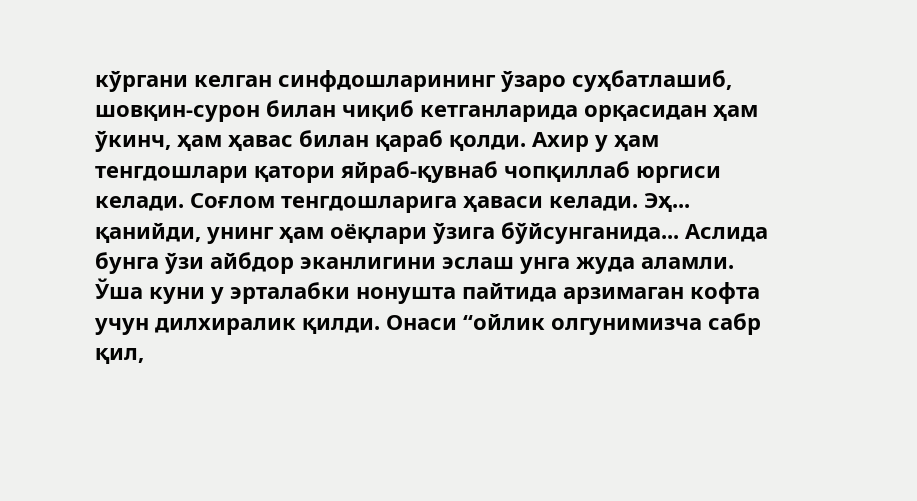кўргани келган синфдошларининг ўзаро суҳбатлашиб, шовқин-сурон билан чиқиб кетганларида орқасидан ҳам ўкинч, ҳам ҳавас билан қараб қолди. Ахир у ҳам тенгдошлари қатори яйраб-қувнаб чопқиллаб юргиси келади. Соғлом тенгдошларига ҳаваси келади. Эҳ... қанийди, унинг ҳам оёқлари ўзига бўйсунганида... Аслида бунга ўзи айбдор эканлигини эслаш унга жуда аламли.
Ўша куни у эрталабки нонушта пайтида арзимаган кофта учун дилхиралик қилди. Онаси “ойлик олгунимизча сабр қил,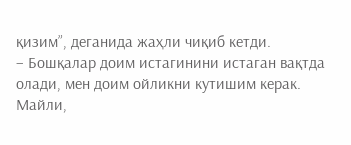қизим”, деганида жаҳли чиқиб кетди.
– Бошқалар доим истагинини истаган вақтда олади, мен доим ойликни кутишим керак. Майли,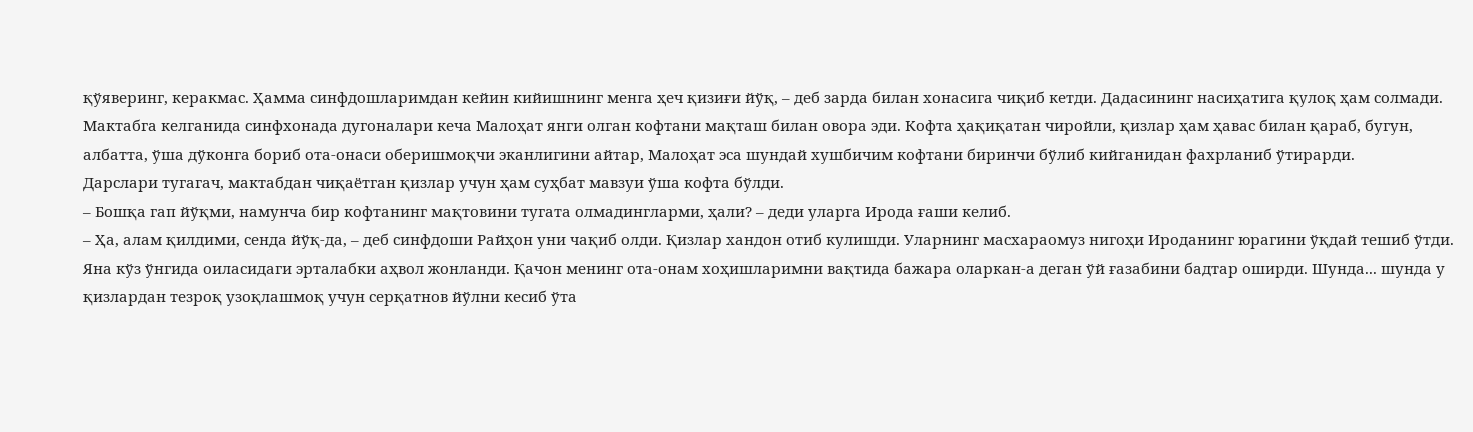қўяверинг, керакмас. Ҳамма синфдошларимдан кейин кийишнинг менга ҳеч қизиғи йўқ, – деб зарда билан хонасига чиқиб кетди. Дадасининг насиҳатига қулоқ ҳам солмади.
Мактабга келганида синфхонада дугоналари кеча Малоҳат янги олган кофтани мақташ билан овора эди. Кофта ҳақиқатан чиройли, қизлар ҳам ҳавас билан қараб, бугун, албатта, ўша дўконга бориб ота-онаси оберишмоқчи эканлигини айтар, Малоҳат эса шундай хушбичим кофтани биринчи бўлиб кийганидан фахрланиб ўтирарди.
Дарслари тугагач, мактабдан чиқаётган қизлар учун ҳам суҳбат мавзуи ўша кофта бўлди.
– Бошқа гап йўқми, намунча бир кофтанинг мақтовини тугата олмадингларми, ҳали? – деди уларга Ирода ғаши келиб.
– Ҳа, алам қилдими, сенда йўқ-да, – деб синфдоши Райҳон уни чақиб олди. Қизлар хандон отиб кулишди. Уларнинг масхараомуз нигоҳи Ироданинг юрагини ўқдай тешиб ўтди. Яна кўз ўнгида оиласидаги эрталабки аҳвол жонланди. Қачон менинг ота-онам хоҳишларимни вақтида бажара оларкан-а деган ўй ғазабини бадтар оширди. Шунда... шунда у қизлардан тезроқ узоқлашмоқ учун серқатнов йўлни кесиб ўта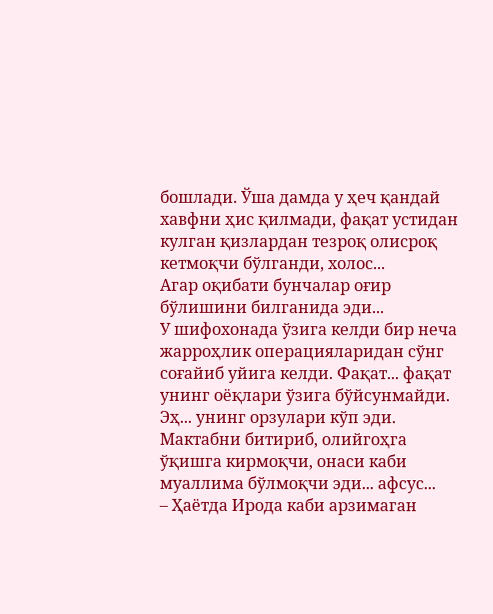бошлади. Ўша дамда у ҳеч қандай хавфни ҳис қилмади, фақат устидан кулган қизлардан тезроқ олисроқ кетмоқчи бўлганди, холос...
Агар оқибати бунчалар оғир бўлишини билганида эди...
У шифохонада ўзига келди бир неча жарроҳлик операцияларидан сўнг соғайиб уйига келди. Фақат... фақат унинг оёқлари ўзига бўйсунмайди. Эҳ... унинг орзулари кўп эди. Мактабни битириб, олийгоҳга ўқишга кирмоқчи, онаси каби муаллима бўлмоқчи эди... афсус...
– Ҳаётда Ирода каби арзимаган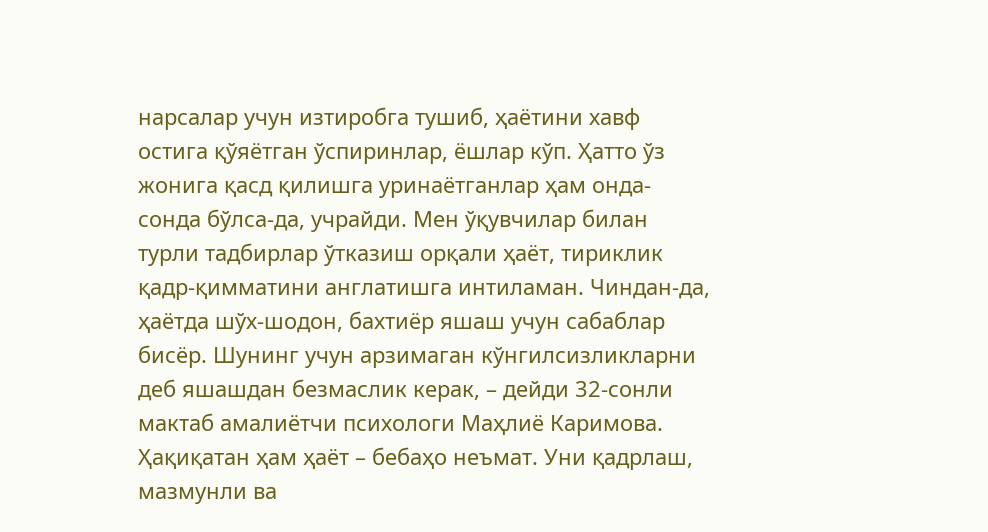нарсалар учун изтиробга тушиб, ҳаётини хавф остига қўяётган ўспиринлар, ёшлар кўп. Ҳатто ўз жонига қасд қилишга уринаётганлар ҳам онда-сонда бўлса-да, учрайди. Мен ўқувчилар билан турли тадбирлар ўтказиш орқали ҳаёт, тириклик қадр-қимматини англатишга интиламан. Чиндан-да, ҳаётда шўх-шодон, бахтиёр яшаш учун сабаблар бисёр. Шунинг учун арзимаган кўнгилсизликларни деб яшашдан безмаслик керак, – дейди 32-сонли мактаб амалиётчи психологи Маҳлиё Каримова.
Ҳақиқатан ҳам ҳаёт – бебаҳо неъмат. Уни қадрлаш, мазмунли ва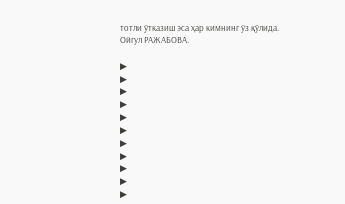тотли ўтказиш эса ҳар кимнинг ўз қўлида.
Ойгул РАЖАБОВА.

▶
▶
▶
▶
▶
▶
▶
▶
▶
▶
▶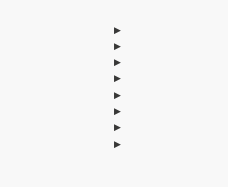▶
▶
▶
▶
▶
▶
▶
▶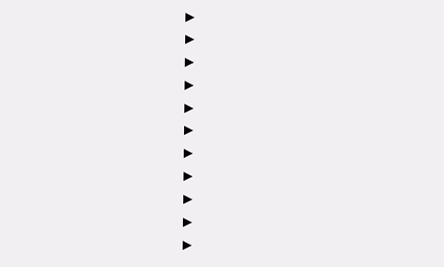▶
▶
▶
▶
▶
▶
▶
▶
▶
▶
▶